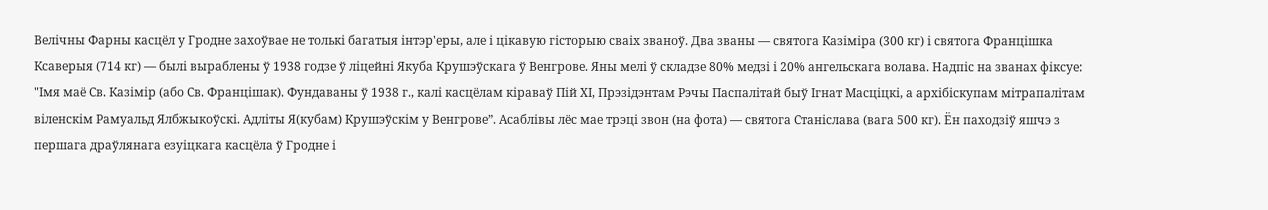Велічны Фарны касцёл у Гродне захоўвае не толькі багатыя інтэр'еры, але і цікавую гісторыю сваіх званоў. Два званы — святога Казіміра (300 кг) і святога Францішка Ксаверыя (714 кг) — былі выраблены ў 1938 годзе ў ліцейні Якуба Крушэўскага ў Венгрове. Яны мелі ў складзе 80% медзі і 20% ангельскага волава. Надпіс на званах фіксуе: "Імя маё Св. Казімір (або Св. Францішак). Фундаваны ў 1938 г., калі касцёлам кіраваў Пій ХІ, Прэзідэнтам Рэчы Паспалітай быў Ігнат Масціцкі, а архібіскупам мітрапалітам віленскім Рамуальд Ялбжыкоўскі. Адліты Я(кубам) Крушэўскім у Венгрове”. Асаблівы лёс мае трэці звон (на фота) — святога Станіслава (вага 500 кг). Ён паходзіў яшчэ з першага драўлянага езуіцкага касцёла ў Гродне і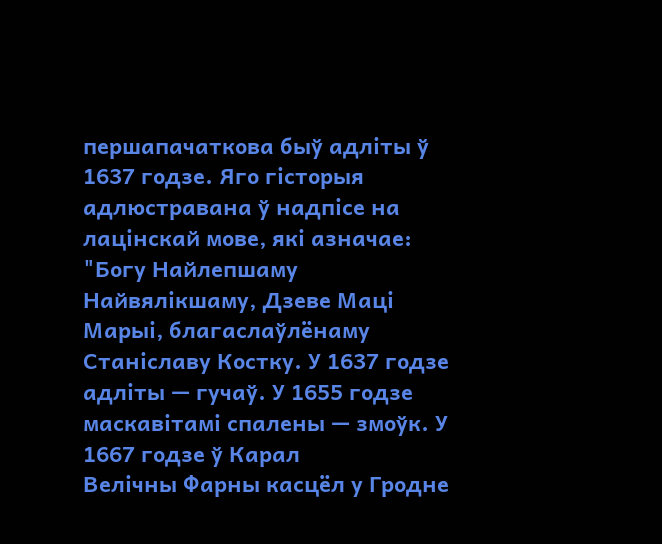першапачаткова быў адліты ў 1637 годзе. Яго гісторыя адлюстравана ў надпісе на лацінскай мове, які азначае: "Богу Найлепшаму Найвялікшаму, Дзеве Маці Марыі, благаслаўлёнаму Станіславу Костку. У 1637 годзе адліты — гучаў. У 1655 годзе маскавітамі спалены — змоўк. У 1667 годзе ў Карал
Велічны Фарны касцёл у Гродне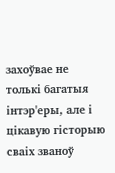захоўвае не толькі багатыя інтэр'еры, але і цікавую гісторыю сваіх званоў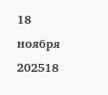18 ноября 202518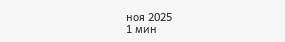ноя 2025
1 мин